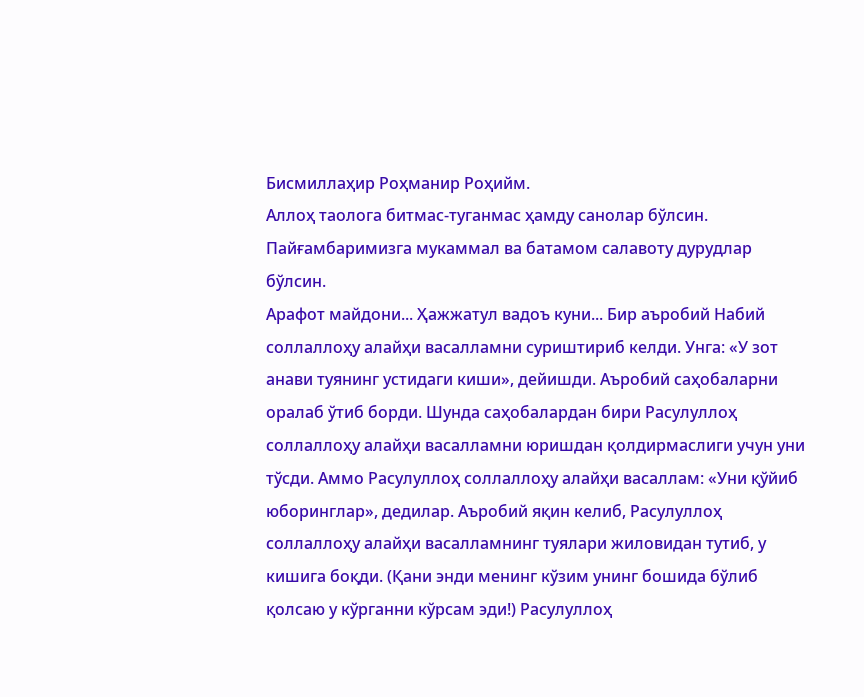Бисмиллаҳир Роҳманир Роҳийм.
Аллоҳ таолога битмас-туганмас ҳамду санолар бўлсин.
Пайғамбаримизга мукаммал ва батамом салавоту дурудлар бўлсин.
Арафот майдони... Ҳажжатул вадоъ куни... Бир аъробий Набий соллаллоҳу алайҳи васалламни суриштириб келди. Унга: «У зот анави туянинг устидаги киши», дейишди. Аъробий саҳобаларни оралаб ўтиб борди. Шунда саҳобалардан бири Расулуллоҳ соллаллоҳу алайҳи васалламни юришдан қолдирмаслиги учун уни тўсди. Аммо Расулуллоҳ соллаллоҳу алайҳи васаллам: «Уни қўйиб юборинглар», дедилар. Аъробий яқин келиб, Расулуллоҳ соллаллоҳу алайҳи васалламнинг туялари жиловидан тутиб, у кишига боқди. (Қани энди менинг кўзим унинг бошида бўлиб қолсаю у кўрганни кўрсам эди!) Расулуллоҳ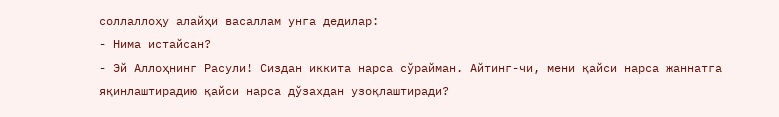соллаллоҳу алайҳи васаллам унга дедилар:
- Нима истайсан?
- Эй Аллоҳнинг Расули! Сиздан иккита нарса сўрайман. Айтинг-чи, мени қайси нарса жаннатга яқинлаштирадию қайси нарса дўзахдан узоқлаштиради?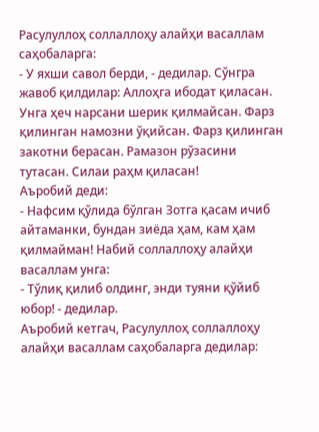Расулуллоҳ соллаллоҳу алайҳи васаллам саҳобаларга:
- У яхши савол берди, - дедилар. Сўнгра жавоб қилдилар: Аллоҳга ибодат қиласан. Унга ҳеч нарсани шерик қилмайсан. Фарз қилинган намозни ўқийсан. Фарз қилинган закотни берасан. Рамазон рўзасини тутасан. Силаи раҳм қиласан!
Аъробий деди:
- Нафсим қўлида бўлган Зотга қасам ичиб айтаманки, бундан зиёда ҳам, кам ҳам қилмайман! Набий соллаллоҳу алайҳи васаллам унга:
- Тўлиқ қилиб олдинг, энди туяни қўйиб юбор! - дедилар.
Аъробий кетгач, Расулуллоҳ соллаллоҳу алайҳи васаллам саҳобаларга дедилар: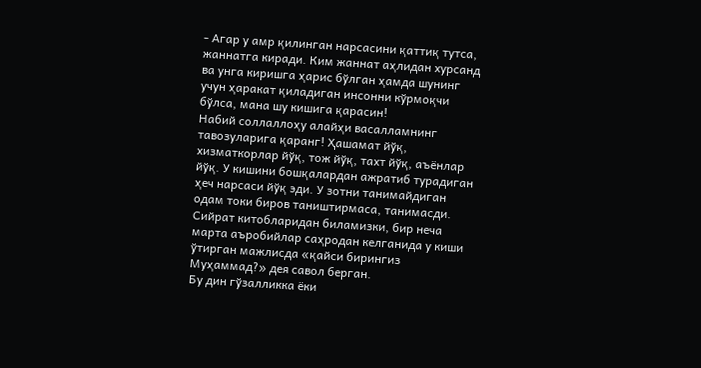- Агар у амр қилинган нарсасини қаттиқ тутса, жаннатга киради. Ким жаннат аҳлидан хурсанд ва унга киришга ҳарис бўлган ҳамда шунинг учун ҳаракат қиладиган инсонни кўрмоқчи бўлса, мана шу кишига қарасин!
Набий соллаллоҳу алайҳи васалламнинг тавозуларига қаранг! Ҳашамат йўқ, хизматкорлар йўқ, тож йўқ, тахт йўқ, аъёнлар йўқ. У кишини бошқалардан ажратиб турадиган ҳеч нарсаси йўқ эди. У зотни танимайдиган одам токи биров таништирмаса, танимасди. Сийрат китобларидан биламизки, бир неча марта аъробийлар саҳродан келганида у киши ўтирган мажлисда «қайси бирингиз Муҳаммад?» дея савол берган.
Бу дин гўзалликка ёки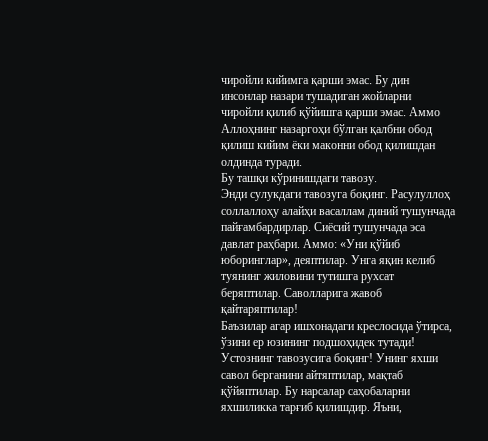чиройли кийимга қарши эмас. Бу дин инсонлар назари тушадиган жойларни чиройли қилиб қўйишга қарши эмас. Аммо Аллоҳнинг назаргоҳи бўлган қалбни обод қилиш кийим ёки маконни обод қилишдан олдинда туради.
Бу ташқи кўринишдаги тавозу.
Энди сулукдаги тавозуга боқинг. Расулуллоҳ соллаллоҳу алайҳи васаллам диний тушунчада пайғамбардирлар. Сиёсий тушунчада эса давлат раҳбари. Аммо: «Уни қўйиб юборинглар», деяптилар. Унга яқин келиб туянинг жиловини тутишга рухсат беряптилар. Саволларига жавоб қайтаряптилар!
Баъзилар агар ишхонадаги креслосида ўтирса, ўзини ер юзининг подшоҳидек тутади!
Устознинг тавозусига боқинг! Унинг яхши савол берганини айтяптилар, мақтаб қўйяптилар. Бу нарсалар саҳобаларни яхшиликка тарғиб қилишдир. Яъни,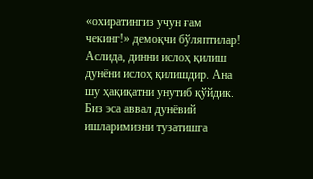«охиратингиз учун ғам чекинг!» демоқчи бўляптилар!
Аслида, динни ислоҳ қилиш дунёни ислоҳ қилишдир. Ана шу ҳақиқатни унутиб қўйдик. Биз эса аввал дунёвий ишларимизни тузатишга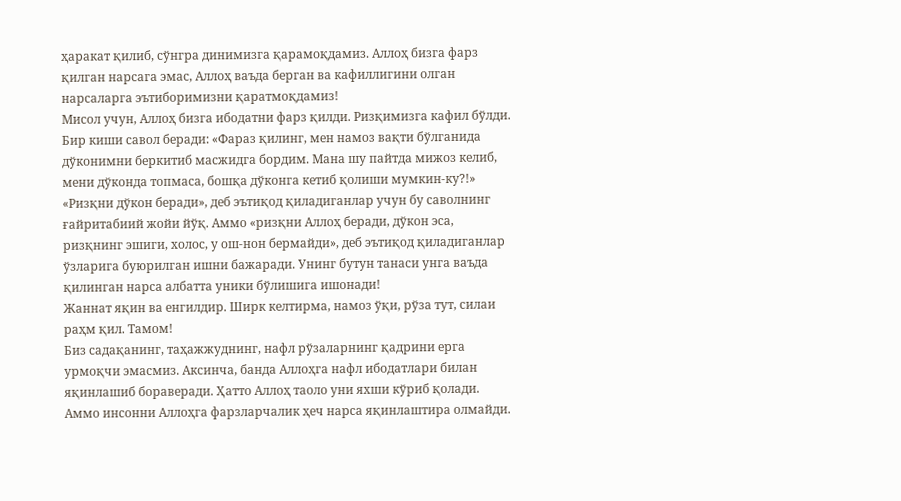ҳаракат қилиб, сўнгра динимизга қарамоқдамиз. Аллоҳ бизга фарз қилган нарсага эмас, Аллоҳ ваъда берган ва кафиллигини олган нарсаларга эътиборимизни қаратмоқдамиз!
Мисол учун, Аллоҳ бизга ибодатни фарз қилди. Ризқимизга кафил бўлди. Бир киши савол беради: «Фараз қилинг, мен намоз вақти бўлганида дўконимни беркитиб масжидга бордим. Мана шу пайтда мижоз келиб, мени дўконда топмаса, бошқа дўконга кетиб қолиши мумкин-ку?!»
«Ризқни дўкон беради», деб эътиқод қиладиганлар учун бу саволнинг ғайритабиий жойи йўқ. Аммо «ризқни Аллоҳ беради, дўкон эса, ризқнинг эшиги, холос, у ош-нон бермайди», деб эътиқод қиладиганлар ўзларига буюрилган ишни бажаради. Унинг бутун танаси унга ваъда қилинган нарса албатта уники бўлишига ишонади!
Жаннат яқин ва енгилдир. Ширк келтирма, намоз ўқи, рўза тут, силаи раҳм қил. Тамом!
Биз садақанинг, таҳажжуднинг, нафл рўзаларнинг қадрини ерга урмоқчи эмасмиз. Аксинча, банда Аллоҳга нафл ибодатлари билан яқинлашиб бораверади. Ҳатто Аллоҳ таоло уни яхши кўриб қолади. Аммо инсонни Аллоҳга фарзларчалик ҳеч нарса яқинлаштира олмайди.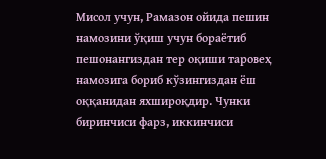Мисол учун, Рамазон ойида пешин намозини ўқиш учун бораётиб пешонангиздан тер оқиши таровеҳ намозига бориб кўзингиздан ёш оққанидан яхшироқдир. Чунки биринчиси фарз, иккинчиси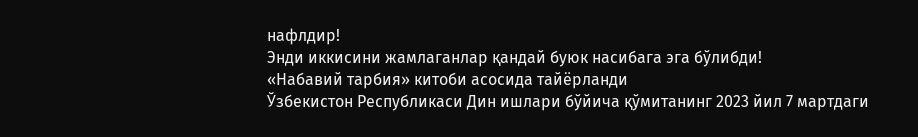нафлдир!
Энди иккисини жамлаганлар қандай буюк насибага эга бўлибди!
«Набавий тарбия» китоби асосида тайёрланди
Ўзбекистон Республикаси Дин ишлари бўйича қўмитанинг 2023 йил 7 мартдаги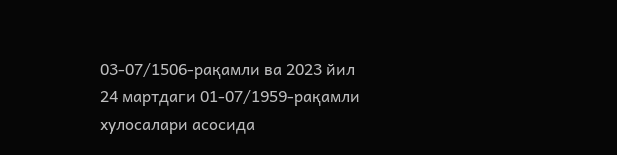03-07/1506-рақамли ва 2023 йил 24 мартдаги 01-07/1959-рақамли хулосалари асосида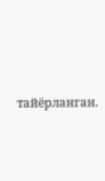тайёрланган.